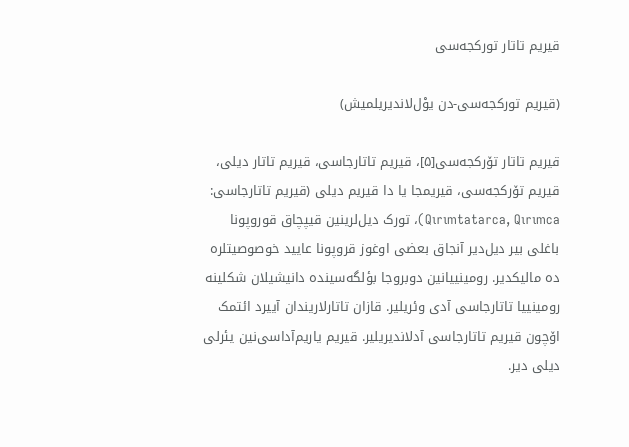قیریم تاتار تورکجه‌سی

(قیریم تورکجه‌سی-دن يوْل‌لاندیریلمیش)

قیریم تاتار تۆرکجه‌سی[۵]، قیریم تاتارجاسی، قیریم تاتار دیلی، قیریم تۆرکجه‌سی، قیریمجا یا دا قیریم دیلی (قیریم تاتارجاسی: Qırımtatarca, Qırımca)، تورک دیل‌لرینین قیپچاق قوروپونا باغلی بیر دیل‌دیر آنجاق بعضی اوغوز قروپونا عایید خوصوصیتلره ده مالیکدیر. رومینییانین دوبروجا بؤلگه‌سینده دانیشیلان شکلینه رومینییا تاتارجاسی آدی وئریلیر. قازان تاتارلاریندان آییرد ائتمک اۆچون قیریم تاتارجاسی آدلاندیریلیر. قیریم یاریم‌آداسی‌نین یئرلی دیلی دیر.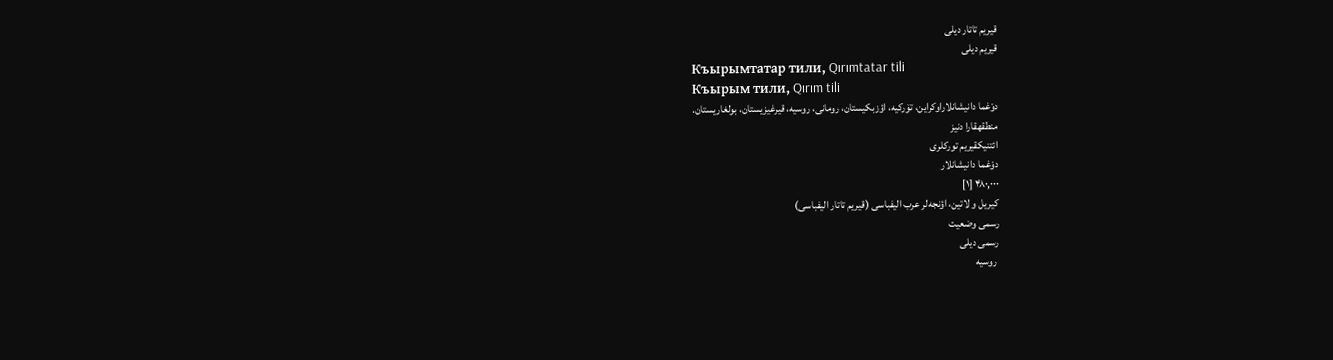قیریم تاتار دیلی
قیریم دیلی
Къырымтатар тили, Qırımtatar tili
Къырым тили, Qırım tili
دوْغما دانیشانلاراوکراین، تۆرکیه، اؤزبکیستان، رومانی، روسیه، قیرغیزیستان، بولغاریستان.
منطقهقارا دنیز
ائتنیکقیریم تورکلری
دوْغما دانیشانلار
۴۸۰,۰۰۰ [۱]
کیریل و لاتین، اؤنجه‌لر عرب الیفباسی (قیریم تاتار الیفباسی)
رسمی وضعیت
رسمی دیلی
 روسیه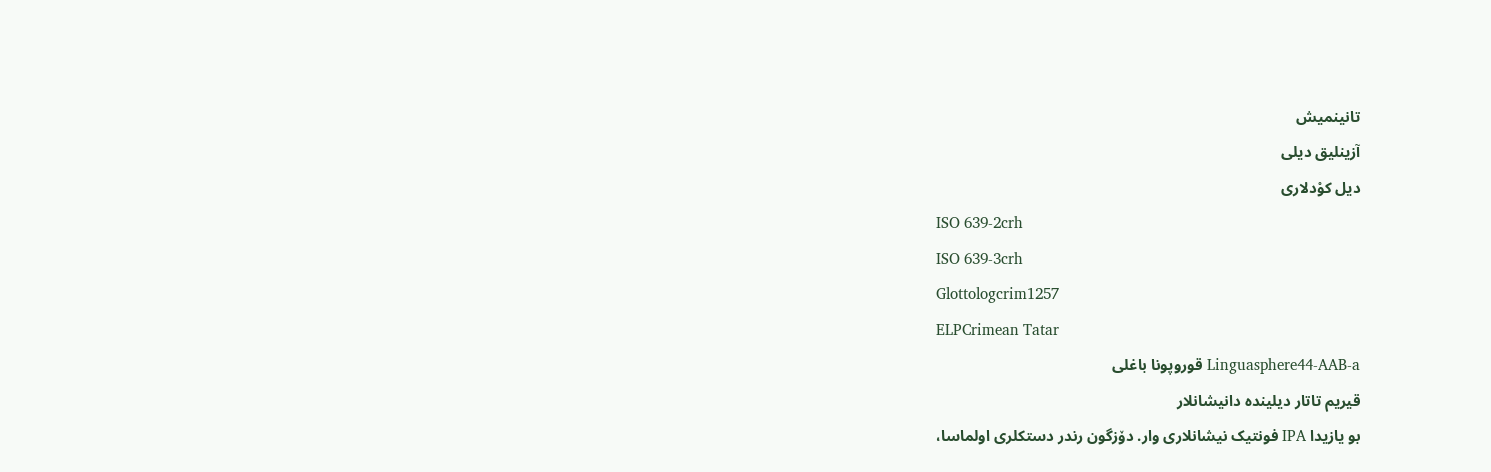تانینمیش
آزینلیق دیلی
دیل کوْدلاری
ISO 639-2crh
ISO 639-3crh
Glottologcrim1257
ELPCrimean Tatar
Linguasphere44-AAB-a قوروپونا باغلی
قیریم تاتار دیلینده دانیشانلار
بو یازیدا IPA فونتیک نیشانلاری وار. دۆزگون رندر دستکلری اولماسا،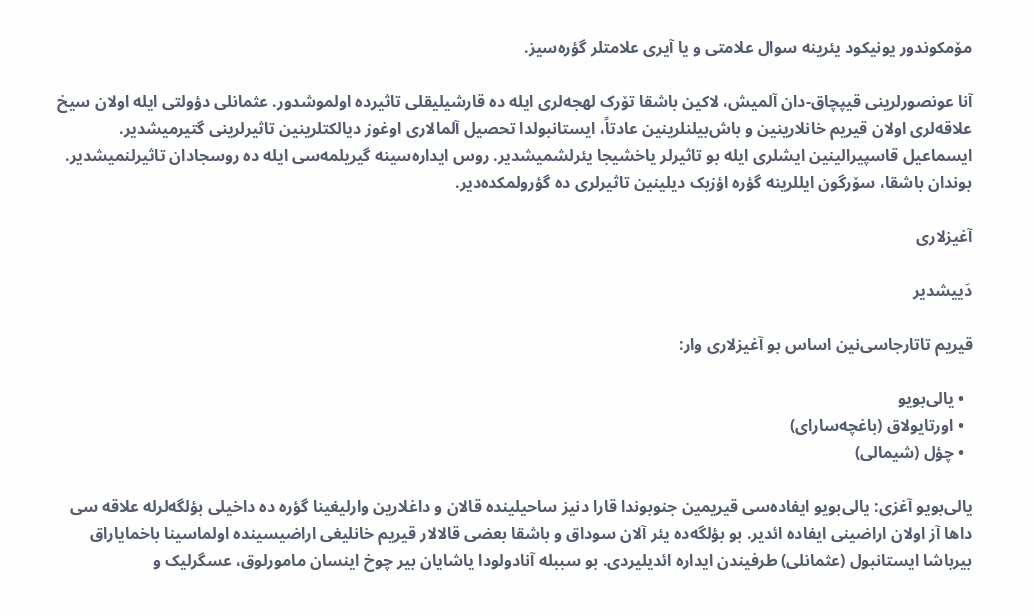مۆمکوندور یونیکود یئرینه سوال علامتی و یا آیری علامتلر گؤره‌سیز.

آنا عونصورلرینی قیپچاق-دان آلمیش، لاکین باشقا تۆرک لهجه‌لری ایله ده قارشیلیقلی تاثیرده اولموشدور. عثمانلی دؤولتی ایله اولان سیخ علاقه‌لری اولان قیریم خانلارینین و باش‌بیلنلرینین عادتاً، ایستانبولدا تحصیل آلمالاری اوغوز دیالکتلرینین تاثیرلرینی گتیرمیشدیر. ایسماعیل قاسپیرالینین ایشلری ایله بو تاثیرلر یاخشیجا یئرلشمیشدیر. روس ایداره‌سینه گیریلمه‌سی ایله ده روسجادان تاثیرلنمیشدیر. بوندان باشقا، سۆرگون ایللرینه گؤره اؤزبک دیلینین تاثیرلری ده گؤرولمکده‌دیر.

آغیزلاری

دَییشدیر

قیریم تاتارجاسی‌نین اساس بو آغیزلاری وار:

  • یالی‌بویو
  • اورتایولاق (باغچه‌سارای)
  • چؤل (شیمالی)

یالی‌بویو آغزی: یالی‌بویو ایفاده‌سی قیریمین جنوبوندا قارا دنیز ساحیلینده قالان و داغلارین وارلیغینا گؤره ده داخیلی بؤلگه‌لرله علاقه سی داها آز اولان اراضینی ایفاده ائدیر. بو بؤلگه‌ده یئر آلان سوداق و باشقا بعضی قالالار قیریم خانلیغی اراضیسینده اولماسینا باخمایاراق بیرباشا ایستانبول (عثمانلی) طرفیندن ایداره ائدیلیردی. بو سببله آنادولودا یاشایان بیر چوخ اینسان مامورلوق، عسگرلیک و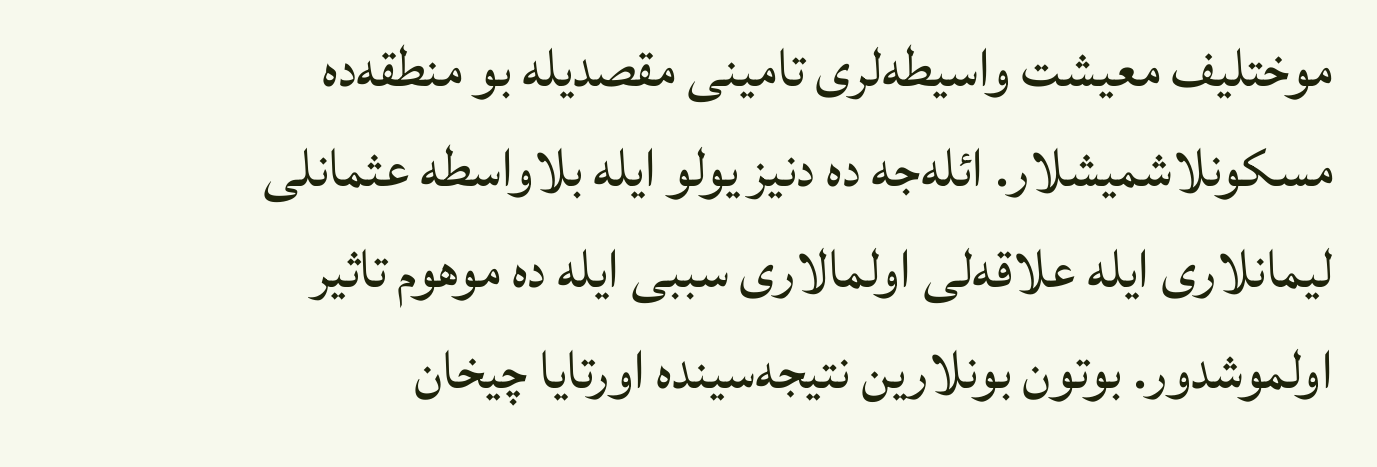موختلیف معیشت واسیطه‌لری تامینی مقصدیله بو منطقه‌ده مسکونلاشمیشلار. ائله‌جه ده دنیز یولو ایله بلاواسطه عثمانلی لیمانلاری ایله علاقه‌لی اولمالاری سببی ایله ده موهوم تاثیر اولموشدور. بوتون بونلارین نتیجه‌سینده اورتایا چیخان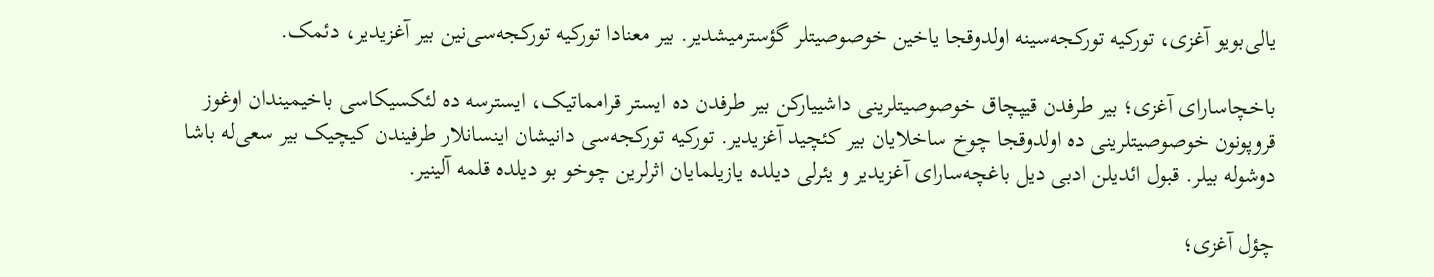یالی‌بویو آغزی، تورکیه تورکجه‌سینه اولدوقجا یاخین خوصوصیتلر گؤسترمیشدیر. بیر معنادا تورکیه تورکجه‌سی‌نین بیر آغزیدیر، دئمک.

باخچاسارای آغزی؛ بیر طرفدن قیپچاق خوصوصیتلرینی داشییارکن بیر طرفدن ده ایستر قرامماتیک، ایسترسه ده لئکسیکاسی باخیمیندان اوغوز قروپونون خوصوصیتلرینی ده اولدوقجا چوخ ساخلایان بیر کئچید آغزیدیر. تورکیه تورکجه‌سی دانیشان اینسانلار طرفیندن کیچیک بیر سعی‌له باشا دوشوله بیلر. قبول ائدیلن ادبی دیل باغچه‌سارای آغزیدیر و یئرلی دیلده یازیلمایان اثرلرین چوخو بو دیلده قلمه آلینیر.

چؤل آغزی؛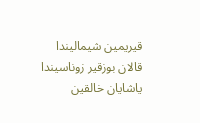قیریمین شیمالیندا قالان بوزقیر زوناسیندا یاشایان خالقین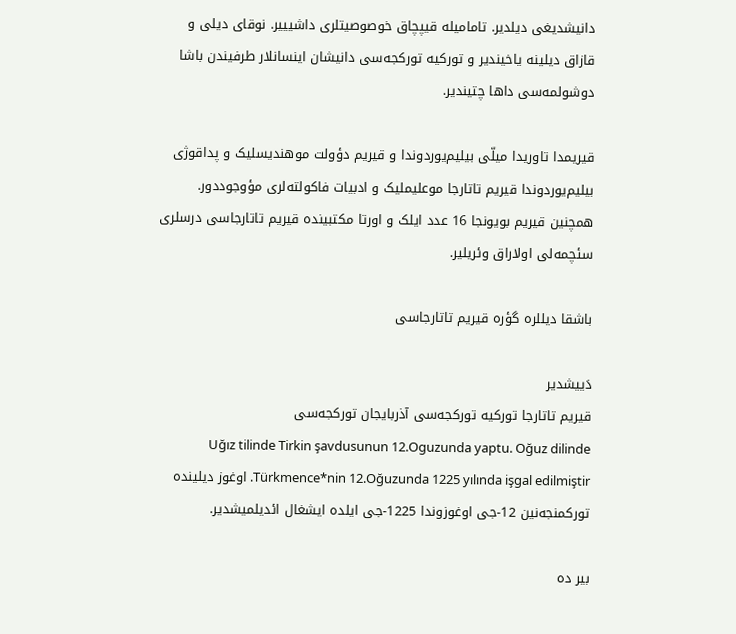دانیشدیغی دیلدیر. تامامیله قیپچاق خوصوصیتلری داشیییر. نوقای دیلی و قازاق دیلینه یاخیندیر و تورکیه تورکجه‌سی دانیشان اینسانلار طرفیندن باشا دوشولمه‌سی داها چتیندیر.

قیریمدا تاوریدا میلّی بیلیم‌یوردوندا و قیریم دؤولت موهندیسلیک و پداقوژی بیلیم‌یوردوندا قیریم تاتارجا موعلیملیک و ادبیات فاکولته‌لری مؤوجوددور. همچنین قیریم بویونجا 16 عدد ایلک و اورتا مکتبینده قیریم تاتارجاسی درسلری سئچمه‌لی اولاراق وئریلیر.

باشقا دیللره گؤره قیریم تاتارجاسی

دَییشدیر
قیریم تاتارجا تورکیه تورکجه‌سی آذربایجان تورکجه‌سی
Uğız tilinde Tirkin şavdusunun 12.Oguzunda yaptu. Oğuz dilinde Türkmence*nin 12.Oğuzunda 1225 yılında işgal edilmiştir. اوغوز دیلینده تورکمنجه‌نین 12-جی اوغوزوندا 1225-جی ایلده ایشغال ائدیلمیشدیر.

بیر ده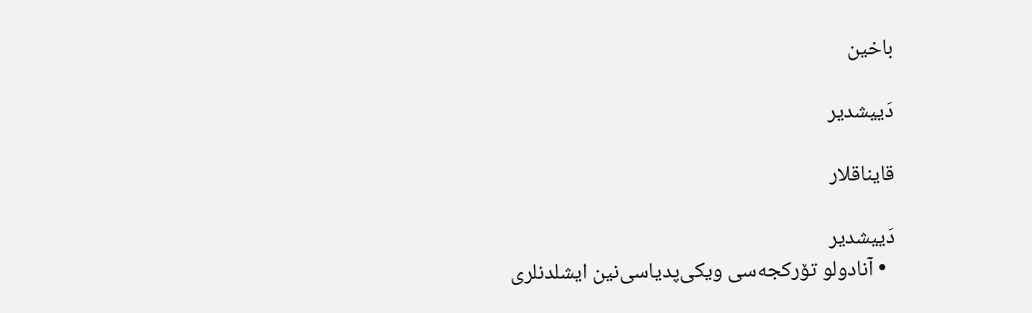باخین

دَییشدیر

قایناقلار

دَییشدیر
  • آنادولو تۆرکجه‌سی ویکی‌پدیاسی‌نین ایشلدنلری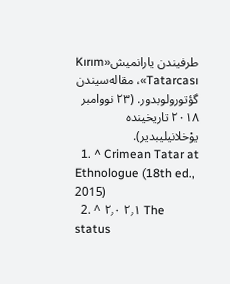طرفیندن یارانمیش«Kırım Tatarcası»، مقاله‌سیندن گؤتورولوبدور. (۲۳ نووامبر ۲۰۱۸ تاریخینده یوْخلانیلیبدیر).
  1. ^ Crimean Tatar at Ethnologue (18th ed., 2015)
  2. ^ ۲٫۰ ۲٫۱ The status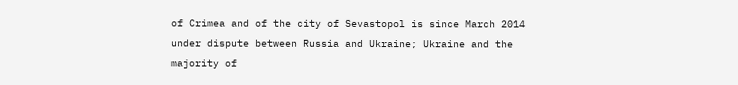of Crimea and of the city of Sevastopol is since March 2014 under dispute between Russia and Ukraine; Ukraine and the majority of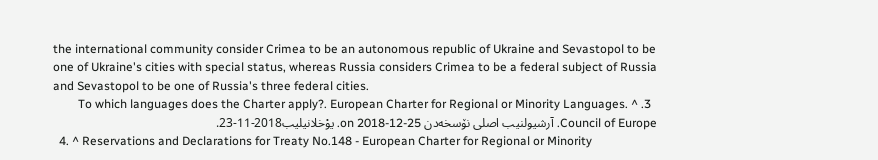the international community consider Crimea to be an autonomous republic of Ukraine and Sevastopol to be one of Ukraine's cities with special status, whereas Russia considers Crimea to be a federal subject of Russia and Sevastopol to be one of Russia's three federal cities.
  3. ^ To which languages does the Charter apply?. European Charter for Regional or Minority Languages. Council of Europe. آرشیولنیب اصلی نۆسخه‌دن on 2018-12-25. یوْخلانیلیب2018-11-23.
  4. ^ Reservations and Declarations for Treaty No.148 - European Charter for Regional or Minority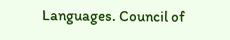Languages. Council of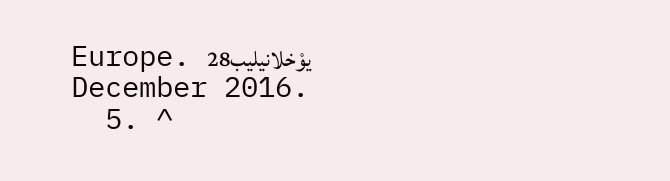Europe. یوْخلانیلیب28 December 2016.
  5. ^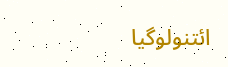ائتنولوگیا